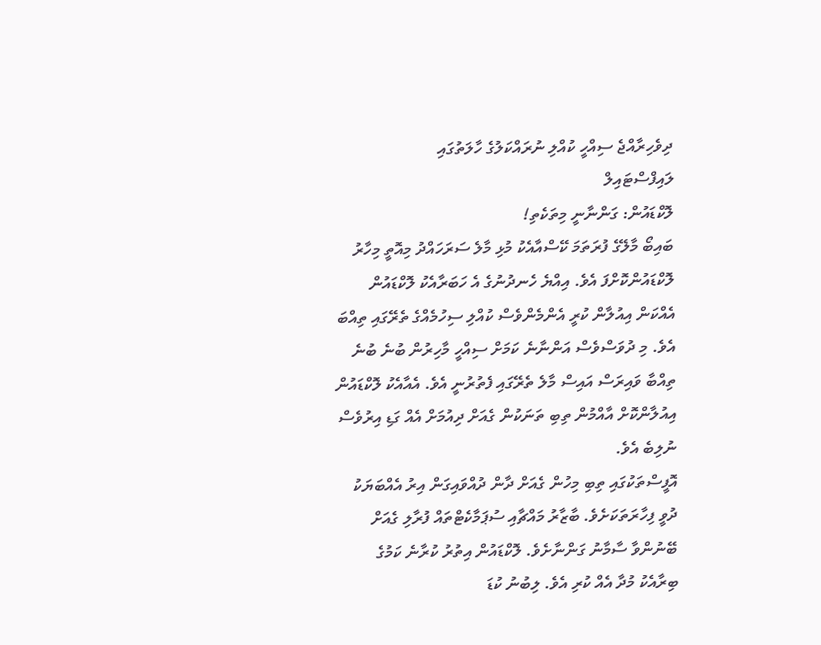ދިވެހިރާއްޖެ ސިއްހީ ކުއްލި ނުރައްކަލުގެ ހާލަތުގައި
ލައިފްސްޓައިލް
ލޮކްޑައުން: ގަންނާނީ މިތަކެތި!
ބައިބޯ މާލޭގެ ފުރަތަމަ ކޭސްއާއެކު މުޅި މާލެ ސަރަހައްދު މިއޮތީ މިހާރު ލޮކްޑައުންކޮށްފަ އެވެ. އިއްޔެ ހެނދުނުގެ އެ ހަބަރާއެކު ލޮކްޑައުން އެއްކަން އިއުލާން ކުރީ އެންމެންވެސް ކުއްލި ސިހުމެއްގެ ތެރޭގައި ތިއްބަ އެވެ. މި ދުވަސްވެސް އަންނާނެ ކަމަށް ސިއްހީ މާހިރުން ބުނެ ބުނެ ތިއްބާ ވައިރަސް އައިސް މާލެ ތެރޭގައި ފެތުރުނީ އެވެ. އެއާއެކު ލޮކްޑައުން އިއުލާންކޮށް އާއްމުން ތިބި ތަނަކުން ގެއަށް ދިއުމަށް އެއް ގަޑި އިރުވެސް ނުލިބެ އެވެ.
އޮފީސްތަކުގައި ތިބި މިހުން ގެއަށް ދާން ދުއްވައިގަން އިރު އެއްބަޔަކު ދުވީ ފިހާރަތަކަށެވެ. ބާޒާރު މައްޗާއި ސުޕަމާކެޓްތައް ފުރާލި ގެއަށް ބޭނުންވާ ސާމާނު ގަންނާށެވެ. ލޮކްޑައުން އިތުރު ކުރާނެ ކަމުގެ ބިރާއެކު މުދާ އެއް ކުރި އެވެ. ލިބުނު ކުޑަ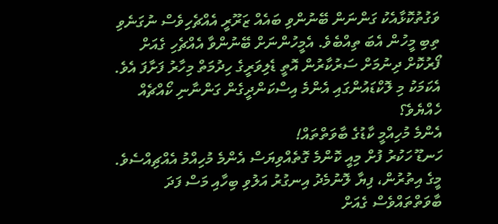ވަގުތުކޮޅާއެކު ގަންނަން ބޭނުންވި ބައެއް ޒަރޫރީ އެއްޗެހިވެސް ނުގަނެވި ތިބި މީހުން އެބަ ތިއްބެވެ. އެމީހުންނަށް ބޭނުންވާ އެއްޗެހި ގެއަށް ފޯރުކޮށް ދިނުމަށް ސަރުކާރުން އޮތީ ޑެލިވަރީގެ ހިދުމަތް މިހާރު ފަށާފަ އެވެ. އެކަމަކު މި ލޮކްޑައުންގައި އެންމެ އިސްކަންދީގެން ގަންނާނި ކޯއްޗެއް ހެއްޔެވެ؟
އެންމެ މުހިއްމީ ކާޑުގެ ބާވަތްތައް!
ހަނޑޫ ހަކުރު ފުށް މިއީ ކޮންމެ ގޮތެއްވިޔަސް އެންމެ މުހިއްމު އެއްޗިއްސެވެ. މީގެ އިތުރުން، ފިޔާ ލޮނުމެދު އިނގުރު އަލުވި ބިހާއި މަސް ފަދަ ބާވަތްތައްވެސް ގެއަށް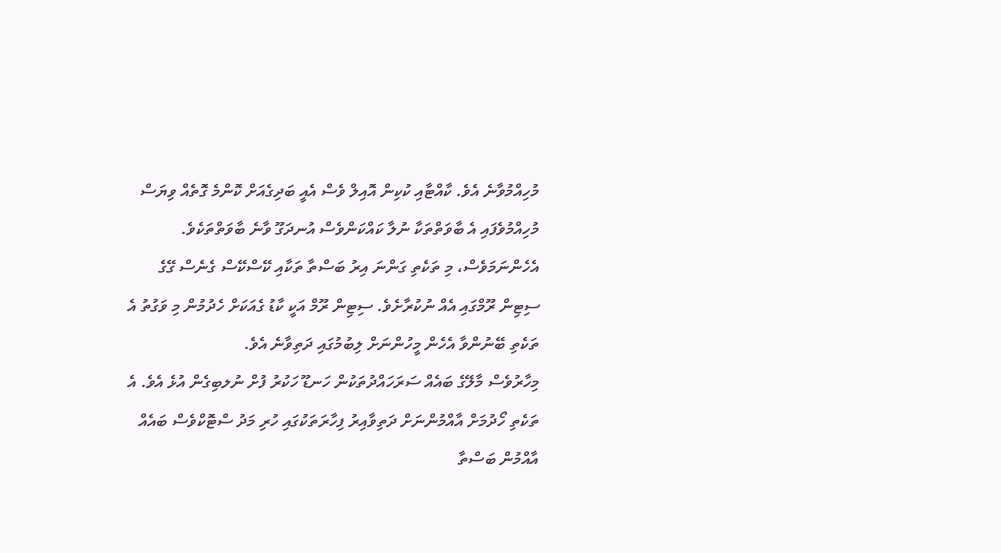މުހިއްމުވާނެ އެވެ. ކާއްޓާއި ކުކިން އޮއިލް ވެސް އެއީ ބަދިގެއަށް ކޮންމެ ގޮތެއް ވިޔަސް މުހިއްމުވެފައި އެ ބާވަތްތަކާ ނުލާ ކައްކަންވެސް އުނދަގޫ ވާނެ ބާވަތްތަކެވެ. އެހެންނަމަވެސް، މި ތަކެތި ގަންނަ އިރު ބަސްތާ ތަކާއި ކޭސްކޭސް ގެނެސް ގޭގެ ސިޓިން ރޫމްގައި އެއް ނުކުރާށެވެ. ސިޓިން ރޫމް އަކީ ކާޑު ގެއަކަށް ހެދުމުން މި ވަގުތު އެ ތަކެތި ބޭނުންވާ އެހެން މީހުންނަށް ލިބުމުގައި ދަތިވާނެ އެވެ.
މިހާރުވެސް މާލޭގެ ބައެއް ސަރަހައްދުތަކުން ހަނޑޫ ހަކުރު ފުށް ނުލބިގެން އުޅެ އެވެ. އެ ތަކެތި ހޯދުމަށް އާއްމުންނަށް ދަތިވާއިރު ފިހާރަތަކުގައި ހުރި މަދު ސްޓޮކްވެސް ބައެއް އާއްމުން ބަސްތާ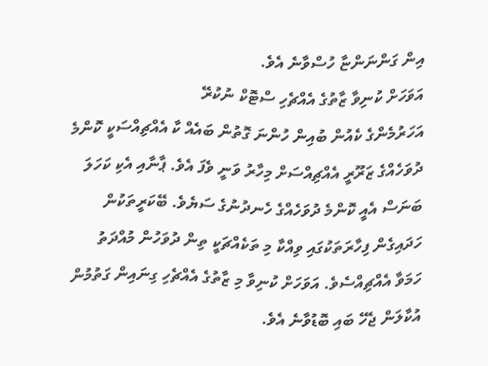އިން ގަންނަންޏާ ހުސްވާނެ އެވެ.
އަވަހަށް ކުނިވާ ޒާތުގެ އެއްޗެހި ސްޓޮކް ނުކުރޭ
އަހަރުމެންގެ ކެއުން ބުއިން ހުންނަ ގޮތުން ބައެއް ކާ އެއްޗިއްސަކީ ކޮންމެ ދުވަހެއްގެ ޒަރޫރީ އެއްޗިއްސަށް މިހާރު ވަނީ ވެފަ އެވެ. ޕާނާއި އެކި ކަހަލަ ބަނަސް އެއީ ކޮންމެ ދުވަހެއްގެ ހެނދުނުގެ ސަޔެވެ. ބޭކަރީތަކުން ހަދައިގެން ފިހާރަތަކުގައި ވިއްކާ މި ތަކެއްޗަކީ ތިން ދުވަހުން މުއްދަތު ހަމަވާ އެއްޗިއްސެވެ. އަވަހަށް ކުނިވާ މި ޒާތުގެ އެއްޗެހި ގިނައިން ގަތުމުން އުކާލަން ޖެހޭ ބައި ބޮޑުވާނެ އެވެ.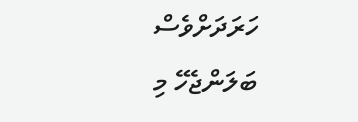ހަރަދަށްވެސް ބަލަންޖެހޭ މި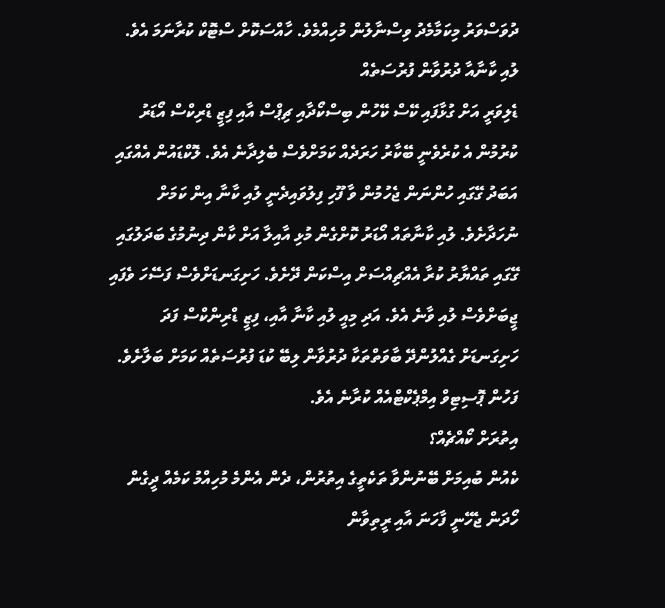ދުވަސްވަރު މިކަމާމެދު ވިސްނާލުން މުހިއްމެވެ. ހާއްސަކޮށް ސްޓޮކް ކުރާނަމަ އެވެ.
ލުއި ކާނާއާ ދުރުވާން ފުރުސަތެއް
ޑެލިވަރީ އަށް ގުޅާފައި ކޭސް ކޭހުން ބިސްކޯދާއި ޗިޕްސް އާއި ފިޒީ ޑްރިކްސް އޯޑަރު ކުރުމުން އެ ކުރެވެނީ ބޭކާރު ހަރަދެއް ކަމަށްވެސް ބެލިދާނެ އެވެ. ލޮކްޑައުން އެއްގައި އަބަދު ގޭގައި ހުންނަން ޖެހުމުން ވާ ފޫހި ފިލުވައިދެނީ ލުއި ކާނާ އިން ކަމަށް ނުހަދާށެވެ. ލުއި ކާނާތައް އޯޑަރު ކޮށްގެން މުޅި އާއިލާ އަށް ކާން ދިނުމުގެ ބަދަލުގައި ގޭގައި ތައްޔާރު ކުރާ އެއްޗިއްސަށް އިސްކަން ދޭށެވެ. ހަށިގަނޑަށްވެސް ފަސޭހަ ވެފައި ޖީބަށްވެސް ލުއި ވާނެ އެވެ. އަދި މިއީ ލުއި ކާނާ އާއި، ފިޒީ ޑްރިންކްސް ފަދަ ހަށިގަނޑަށް ގެއްލުންދޭ ބާވަތްތަކާ ދުރުވާން ލިބޭ ކުޑަ ފުރުސަތެއް ކަމަށް ބަލާށެވެ. ފަހުން ޕޮސިޓިވް އިމްޕެކްޓްއެއް ކުރާނެ އެވެ.
އިތުރަށް ކޯއްޗެއް؟
ކެއުން ބުއިމަށް ބޭނުންވާ ތަކެތީގެ އިތުރުން، ދެން އެންމެ މުހިއްމު ކަމެއް ދީގެން ހޯދަން ޖެހޭނީ ފާހަނަ އާއި ރީތިވާން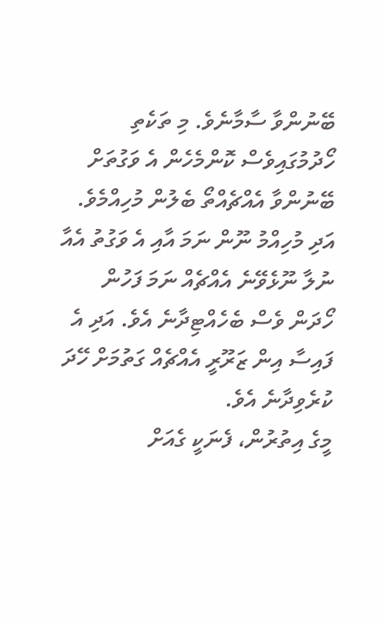ބޭނުންވާ ސާމާނެވެ. މި ތަކެތި ހޯދުމުގައިވެސް ކޮންމެހެން އެ ވަގުތަށް ބޭނުންވާ އެއްޗެއްތޯ ބެލުން މުހިއްމެވެ. އަދި މުހިއްމު ނޫން ނަމަ އާއި އެ ވަގުތު އެއާ ނުލާ ނޫޅެވޭނެ އެއްޗެއް ނަމަ ފަހުން ހޯދަން ވެސް ބެހެއްޓިދާނެ އެވެ. އަދި އެ ފައިސާ އިން ޒަރޫރީ އެއްޗެއް ގަތުމަށް ހޭދަ ކުރެވިދާނެ އެވެ.
މީގެ އިތުރުން، ފެނަކީ ގެއަށް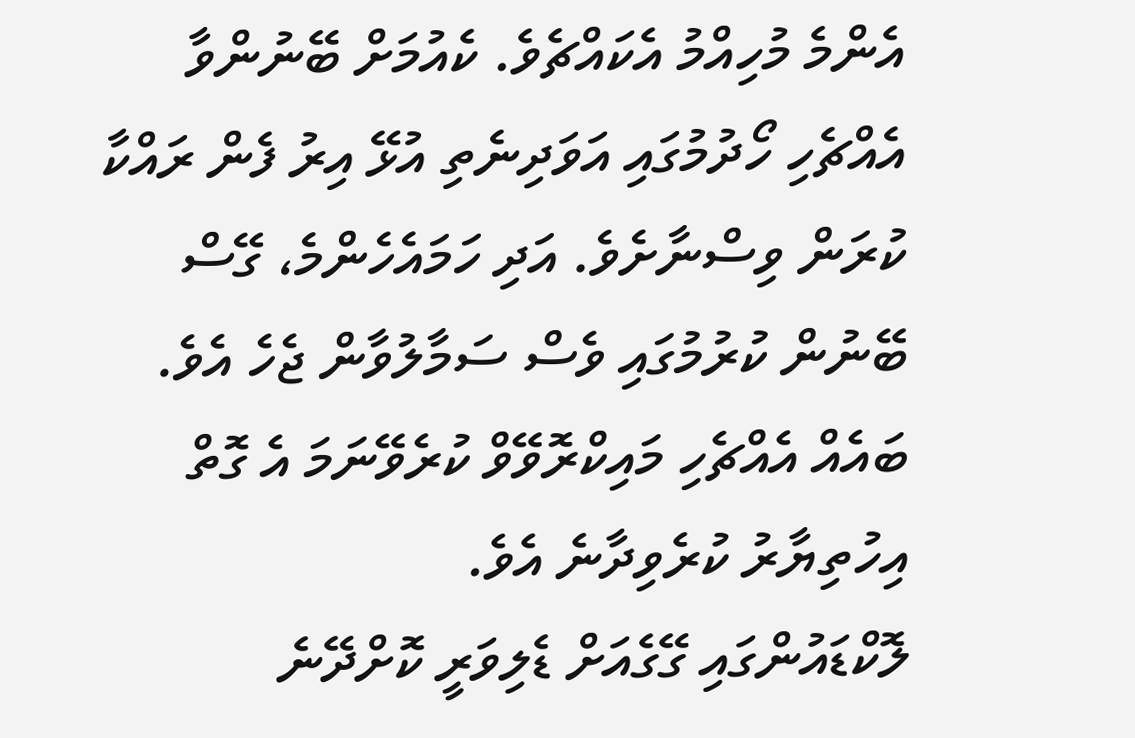އެންމެ މުހިއްމު އެކައްޗެވެ. ކެއުމަށް ބޭނުންވާ އެއްޗެހި ހޯދުމުގައި އަވަދިނެތި އުޅޭ އިރު ފެން ރައްކާ ކުރަން ވިސްނާށެވެ. އަދި ހަމައެހެންމެ، ގޭސް ބޭނުން ކުރުމުގައި ވެސް ސަމާލުވާން ޖެހެ އެވެ. ބައެއް އެއްޗެހި މައިކްރޮވޭވް ކުރެވޭނަމަ އެ ގޮތް އިހުތިޔާރު ކުރެވިދާނެ އެވެ.
ލޮކްޑައުންގައި ގޭގެއަށް ޑެލިވަރީ ކޮށްދޭނެ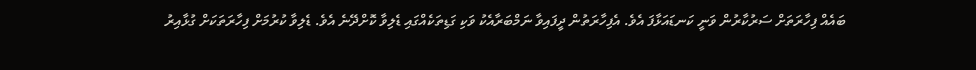ބައެއް ފިހާރަތަށް ސަރުކާރުން ވަނީ ކަނޑައަޅާފަ އެވެ. އެފިހާރަތުން ދީފައިވާ ނަމްބަރާއެކު ވަކި ގަޑިތަކެއްގައި ޑެލިވާ ކޮށްދޭނެ އެވެ. ޑެލިވާ ކުރުމަށް ފިހާރަތަކަށް ގުޅާއިރު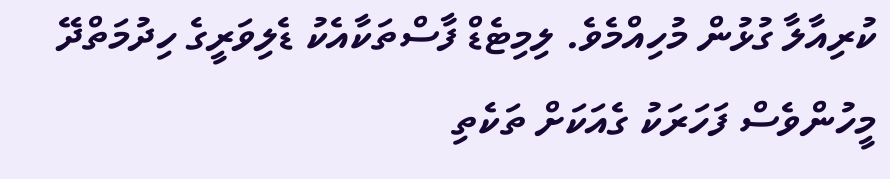ކުރިއާލާ ގުޅުން މުހިއްމެވެ. ލިމިޓެޑް ފާސްތަކާއެކު ޑެލިވަރީގެ ހިދުމަތްދޭ މީހުންވެސް ފަހަރަކު ގެއަކަށް ތަކެތި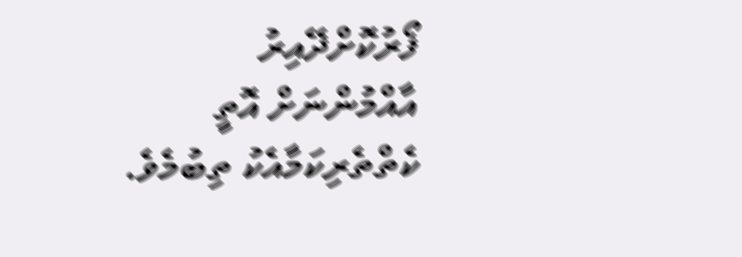ފޯރުކޮށްދޭއިރު އާއްމުންނަށް އޮތީ ކެތްތެރިކަމާއެކު ތިބުމެވެ.